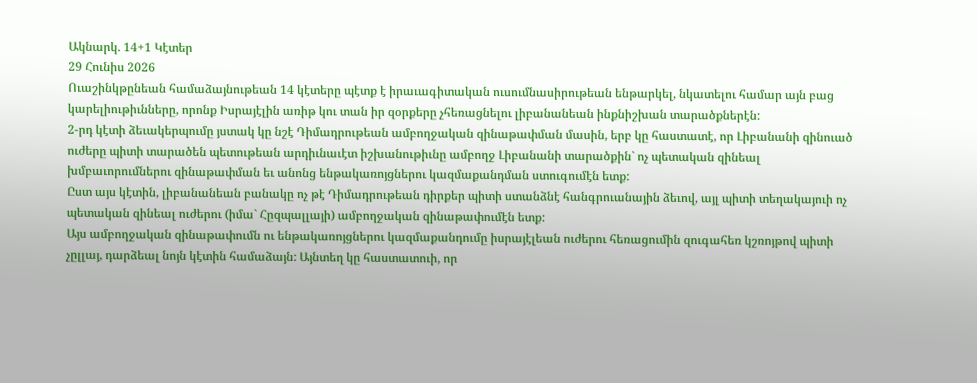Ակնարկ. 14+1 Կէտեր
29 Հունիս 2026
Ուաշինկթընեան համաձայնութեան 14 կէտերը պէտք է իրաւագիտական ուսումնասիրութեան ենթարկել, նկատելու համար այն բաց կարելիութիւնները, որոնք Իսրայէլին առիթ կու տան իր զօրքերը չհեռացնելու լիբանանեան ինքնիշխան տարածքներէն:
2-րդ կէտի ձեւակերպումը յստակ կը նշէ Դիմադրութեան ամբողջական զինաթափման մասին, երբ կը հաստատէ, որ Լիբանանի զինուած ուժերը պիտի տարածեն պետութեան արդիւնաւէտ իշխանութիւնը ամբողջ Լիբանանի տարածքին` ոչ պետական զինեալ խմբաւորումներու զինաթափման եւ անոնց ենթակառոյցներու կազմաքանդման ստուգումէն ետք:
Ըստ այս կէտին, լիբանանեան բանակը ոչ թէ Դիմադրութեան դիրքեր պիտի ստանձնէ հանգրուանային ձեւով, այլ պիտի տեղակայուի ոչ պետական զինեալ ուժերու (իմա` Հըզպալլայի) ամբողջական զինաթափումէն ետք:
Այս ամբողջական զինաթափումն ու ենթակառոյցներու կազմաքանդումը իսրայէլեան ուժերու հեռացումին զուգահեռ կշռոյթով պիտի չըլլայ, դարձեալ նոյն կէտին համաձայն: Այնտեղ կը հաստատուի, որ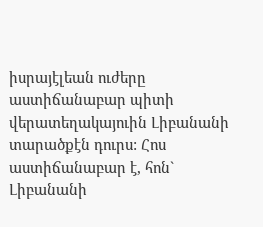իսրայէլեան ուժերը աստիճանաբար պիտի վերատեղակայուին Լիբանանի տարածքէն դուրս: Հոս աստիճանաբար է, հոն` Լիբանանի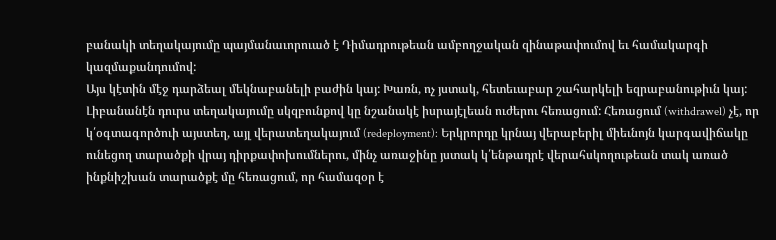բանակի տեղակայումը պայմանաւորուած է Դիմադրութեան ամբողջական զինաթափումով եւ համակարգի կազմաքանդումով:
Այս կէտին մէջ դարձեալ մեկնաբանելի բաժին կայ: Խառն, ոչ յստակ, հետեւաբար շահարկելի եզրաբանութիւն կայ: Լիբանանէն դուրս տեղակայումը սկզբունքով կը նշանակէ իսրայէլեան ուժերու հեռացում: Հեռացում (withdrawel) չէ, որ կ՛օգտագործուի այստեղ, այլ վերատեղակայում (redeployment): Երկրորդը կրնայ վերաբերիլ միեւնոյն կարգավիճակը ունեցող տարածքի վրայ դիրքափոխումներու, մինչ առաջինը յստակ կ՛ենթադրէ վերահսկողութեան տակ առած ինքնիշխան տարածքէ մը հեռացում, որ համազօր է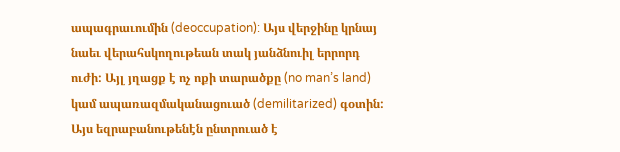ապագրաւումին (deoccupation): Այս վերջինը կրնայ նաեւ վերահսկողութեան տակ յանձնուիլ երրորդ ուժի: Այլ յղացք է ոչ ոքի տարածքը (no man’s land) կամ ապառազմականացուած (demilitarized) գօտին:
Այս եզրաբանութենէն ընտրուած է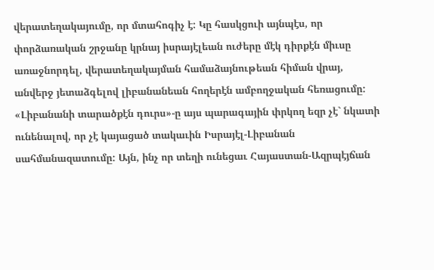վերատեղակայումը, որ մտահոգիչ է: Կը հասկցուի այնպէս, որ փորձառական շրջանը կրնայ իսրայէլեան ուժերը մէկ դիրքէն միւսը առաջնորդել, վերատեղակայման համաձայնութեան հիման վրայ, անվերջ յետաձգելով լիբանանեան հողերէն ամբողջական հեռացումը: «Լիբանանի տարածքէն դուրս»-ը այս պարագային փրկող եզր չէ` նկատի ունենալով, որ չէ կայացած տակաւին Իսրայէլ-Լիբանան սահմանազատումը: Այն, ինչ որ տեղի ունեցաւ Հայաստան-Ազրպէյճան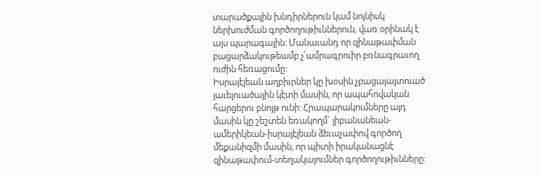տարածքային խնդիրներուն կամ նոյնիսկ ներխուժման գործողութիւններուն, վառ օրինակ է այս պարագային: Մանաւանդ որ զինաթափման բացարձակութեամբ չ՛ամրագրուիր բռնագրաւող ուժին հեռացումը:
Իսրայէլեան աղբիւրներ կը խօսին չբացայայտուած յաւելուածային կէտի մասին, որ ապահովական հարցերու բնոյթ ունի: Հրապարակումները այդ մասին կը շեշտեն եռակողմ` լիբանանեան-ամերիկեան-իսրայէլեան ձեւաչափով գործող մեքանիզմի մասին, որ պիտի իրականացնէ զինաթափում-տեղակայումներ գործողութիւնները: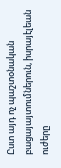Ըստ այդ ոչ պաշտօնական բացայայտումներուն, իսրայէլեան ուժերը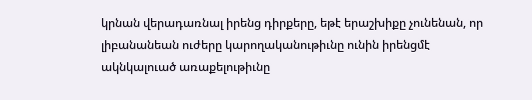կրնան վերադառնալ իրենց դիրքերը, եթէ երաշխիքը չունենան, որ լիբանանեան ուժերը կարողականութիւնը ունին իրենցմէ ակնկալուած առաքելութիւնը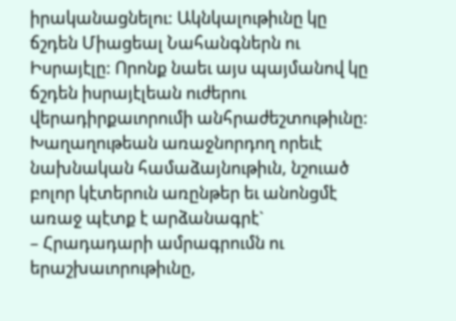իրականացնելու: Ակնկալութիւնը կը ճշդեն Միացեալ Նահանգներն ու Իսրայէլը: Որոնք նաեւ այս պայմանով կը ճշդեն իսրայէլեան ուժերու վերադիրքաւորումի անհրաժեշտութիւնը:
Խաղաղութեան առաջնորդող որեւէ նախնական համաձայնութիւն, նշուած բոլոր կէտերուն առընթեր եւ անոնցմէ առաջ պէտք է արձանագրէ`
– Հրադադարի ամրագրումն ու երաշխաւորութիւնը,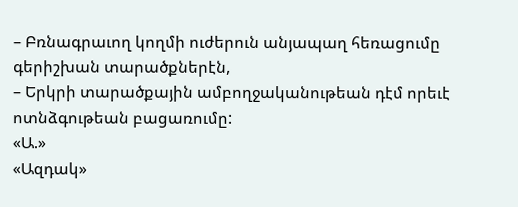– Բռնագրաւող կողմի ուժերուն անյապաղ հեռացումը գերիշխան տարածքներէն,
– Երկրի տարածքային ամբողջականութեան դէմ որեւէ ոտնձգութեան բացառումը:
«Ա.»
«Ազդակ»